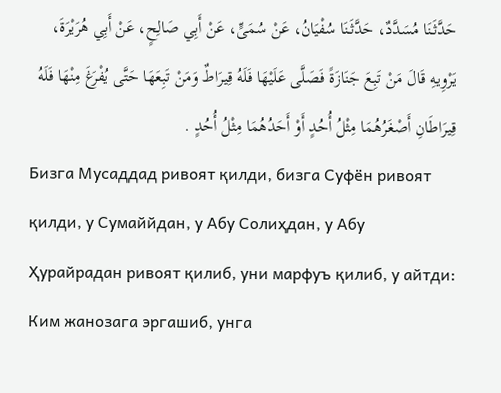حَدَّثَنَا مُسَدَّدٌ، حَدَّثَنَا سُفْيَانُ، عَنْ سُمَىٍّ، عَنْ أَبِي صَالِحٍ، عَنْ أَبِي هُرَيْرَةَ، يَرْوِيهِ قَالَ مَنْ تَبِعَ جَنَازَةً فَصَلَّى عَلَيْهَا فَلَهُ قِيرَاطٌ وَمَنْ تَبِعَهَا حَتَّى يُفْرَغَ مِنْهَا فَلَهُ قِيرَاطَانِ أَصْغَرُهُمَا مِثْلُ أُحُدٍ أَوْ أَحَدُهُمَا مِثْلُ أُحُدٍ .
Бизга Мусаддад ривоят қилди, бизга Суфён ривоят қилди, у Сумаййдан, у Абу Солиҳдан, у Абу Ҳурайрадан ривоят қилиб, уни марфуъ қилиб, у айтди: Ким жанозага эргашиб, унга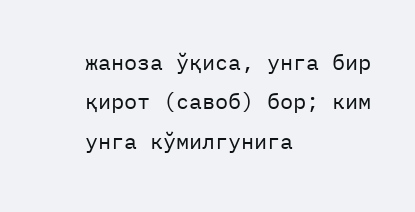жаноза ўқиса, унга бир қирот (савоб) бор; ким унга кўмилгунига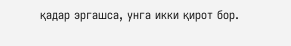қадар эргашса, унга икки қирот бор.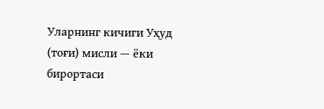Уларнинг кичиги Уҳуд (тоғи) мисли — ёки бирортаси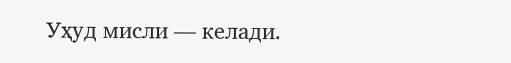Уҳуд мисли — келади.